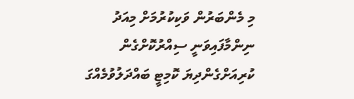މި މެންބަރުން ވަކިކުރުމަށް މިއަދު ނިންމާފައިވަނީ ސިއްރުކޮށްގެން ކުރިއަށްގެންދިޔަ ކޮމިޓީ ބައްދަލުވުމެއްގަ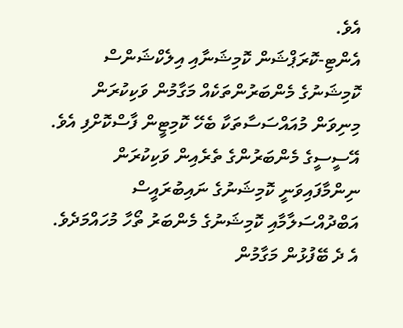އެވެ.
އެންޓި-ކޮރަޕްޝަން ކޮމިޝަނާއި އިލެކްޝަންސް ކޮމިޝަނުގެ މެންބަރުންތަކެއް މަގާމުން ވަކިކުރަން މިނިވަން މުއައްސަސާތަކާ ބެހޭ ކޮމިޓީން ފާސްކޮށްފި އެވެ.
އޭސީސީގެ މެންބަރުންގެ ތެރެއިން ވަކިކުރަން ނިންމާފައިވަނީ ކޮމިޝަނުގެ ނައިބުރައީސް އަބްދުއްސަލާމާއި ކޮމިޝަނުގެ މެންބަރު ތޯހާ މުހައްމަދެވެ. އެ ދެ ބޭފުޅުން މަގާމުން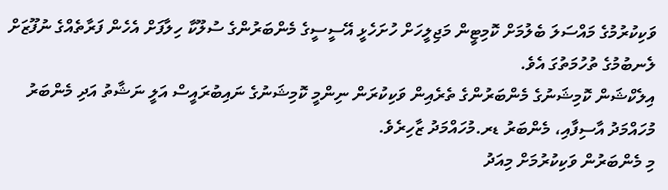ވަކިކުރުމުގެ މައްސަލަ ބެލުމަށް ކޮމިޓީން މަޖިލީހަށް ހުށަހެޅީ އޭސީސީގެ މެންބަރުންގެ ސުލޫކާ ހިލާފަށް އެހެން ފަރާތެއްގެ ނުފޫޒަށް ލެނބުމުގެ ތުހުމަތުގަ އެވެ.
އިލެކްޝަން ކޮމިޝަނުގެ މެންބަރުންގެ ތެރެއިން ވަކިކުރަން ނިންމީ ކޮމިޝަނުގެ ނައިބުރައީސް އަލީ ނަޝާތު އަދި މެންބަރު މުހައްމަދު އާސިފާއި، މެންބަރު ޑރ.މުހައްމަދު ޒާހިރެވެ.
މި މެންބަރުން ވަކިކުރުމަށް މިއަދު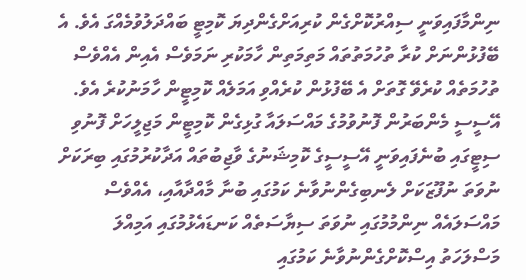ނިންމާފައިވަނީ ސިއްރުކޮށްގެން ކުރިއަށްގެންދިޔަ ކޮމިޓީ ބައްދަލުވުމެއްގަ އެވެ. އެ ބޭފުޅުންނަށް ކުރާ ތުހުމަތުތައް މަތިމަތިން ހާމަކުރި ނަމަވެސް އެއިން އެއްވެސް ތުހުމަތެއް ކުރެވޭ ގޮތަށް އެ ބޭފުޅުން ކުރެއްވި އަމަލެއް ކޮމިޓީން ހާމަނުކުރެ އެވެ.
އޭސީސީ މެންބަރުން ފޮނުވުމުގެ މައްސަލައާ ގުޅިގެން ކޮމިޓީން މަޖިލީހަށް ފޮނުވި ސިޓީގައި ބުނެފައިވަނީ އޭސީސީގެ ކޮމިޝަނުގެ ވާޖިބުތައް އަދާކުރުމުގައި ބިރަކަށް ނުވަތަ ނުފޫޒަކަށް ލެނބިގެންނުވާނެ ކަމުގައި ބުނާ މާއްދާއާއި، އެއްވެސް މައްސަލައެއް ނިންމުމުގައި ނުވަތަ ސިޔާސަތެއް ކަނޑައެޅުމުގައި އަމިއްލަ މަސްލަހަތު އިސްކޮށްގެންނުވާނެ ކަމުގައި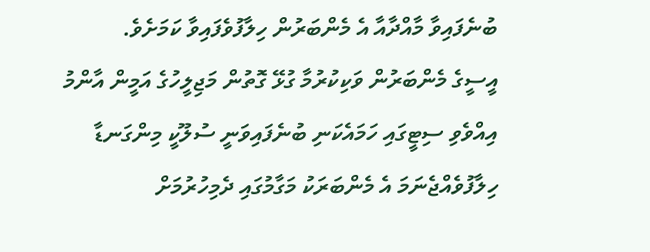ބުނެފައިވާ މާއްދާއާ އެ މެންބަރުން ހިލާފުވެފައިވާ ކަމަށެވެ.
އީސީގެ މެންބަރުން ވަކިކުރުމާ ގުޅޭ ގޮތުން މަޖިލީހުގެ އަމީން އާންމު އިއްވެވި ސިޓީގައި ހަމައެކަނި ބުނެފައިވަނީ ސުލޫކީ މިންގަނޑާ ހިލާފުވެއްޖެނަމަ އެ މެންބަރަކު މަގާމުގައި ދެމިހުރުމަށް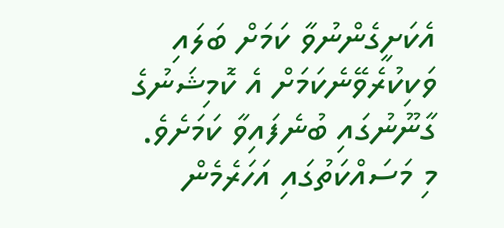އެކަށީގެންނުވާ ކަމަށް ބަލައި ވަކިކުރެވޭނެކަމަށް އެ ކޮމިޝަނުގެ ގާނޫނުގައި ބުނެފައިވާ ކަމަށެވެ.
މި މަސައްކަތުގައި އަހަރެމެން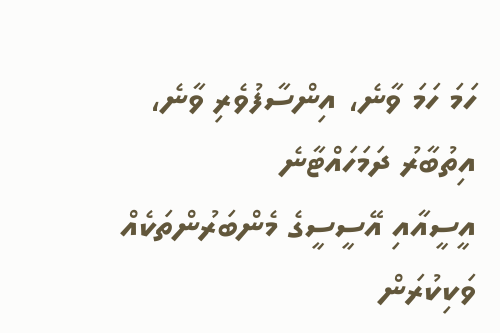ހަމަ ހަމަ ވާނެ، އިންސާފުވެރި ވާނެ، އިތުބާރު ދަމަހައްޓާނެ
އީސީއާއި އޭސީސީގެ މެންބަރުންތަކެއް ވަކިކުރަން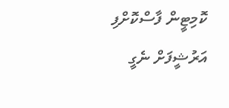ކޮމިޓީން ފާސްކޮށްފި
އަރުޝީފަށް ނެގީ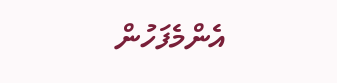އެންމެފަހުން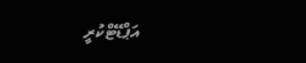އަޕްޑޭޓްކުރީ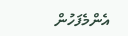އެންމެފަހުން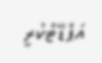އަޕްޑޭޓްކުރީ